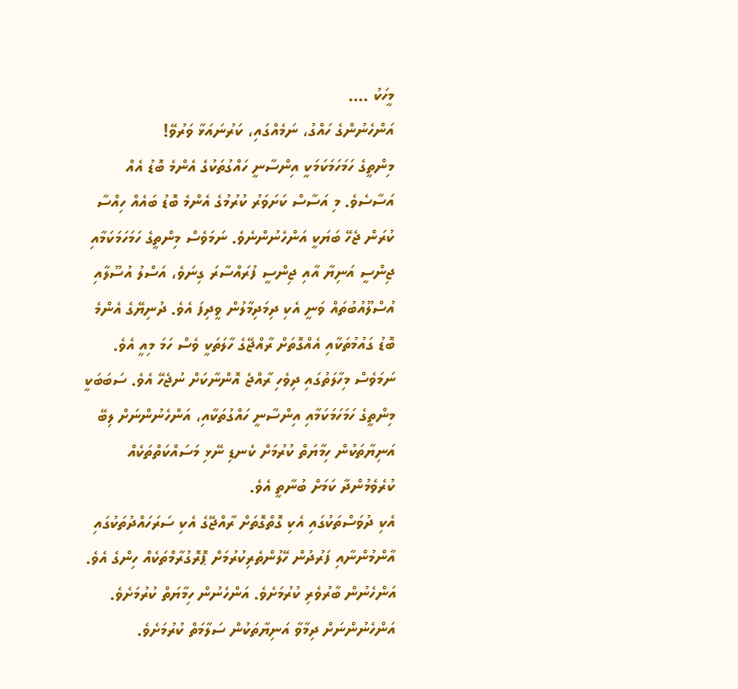މީހަކު ....
އަންހެނުންގެ ހައްގު، ނަމެއްގައި، ކަރުނައަޅާ ވަރުވޭ!
މިންތީގެ ހަމަހަމަކަމަކީ އިންސާނީ ހައްގުތަކުގެ އެންމެ ބޮޑު އެއް އަސާސެވެ. މި އަސާސް ކަށަވަރު ކުރުމުގެ އެންމެ ބޮޑު ބައެއް ހިއްސާ ކުރަން ޖެހޭ ބަޔަކީ އަންހެނުންނެވެ. ނަމަވެސް މިންތީގެ ހަމަހަމަކަމާއި ޖިންސީ އަނިޔާ އާއި ޖިންސީ ފުރައްސާރަ ގިނަވެ، އަސްލު އުސޫލާއި އުސްލޫއުބުތައް ވަނީ އެކި ދިމަދިމާލުން ވީދިފަ އެވެ. ދުނިޔޭގެ އެންމެ ބޮޑު ގައުމުތަކާއި އެއްގޮތަށް ރާއްޖޭގެ ހާލަތަކީ ވެސް ހަމަ މިއީ އެވެ.
ނަމަވެސް މިހާލަތުގައި ދިވެހި ރާއްޖެ އޮންނާކަށް ނުޖެހޭ އެވެ. ސަބަބަކީ މިންތީގެ ހަމަހަމަކަމާއި އިންސާނީ ހައްގުތަކާއި، އަންހެނުންނަށް ލިބޭ އަނިޔާތަކުން ހިމާޔަތް ކުރުމަށް ކެނޑި ނޭޅި މަސައްކަތްތަކެއް ކުރެވެމުންދާ ކަމަށް ބުނާތީ އެވެ.
އެކި ދުވަސްތަކުގައި އެކި ގޮތްގޮތަށް ރާއްޖޭގެ އެކި ސަރަހައްދުތަކުގައި އާންމުންނާއި ފަރުދުން ހޭލުންތެރިކުރުމަށް ޕޮރޮގުރާމްތަކެއް ހިންގެ އެވެ. އަންހެނުން ބާރުވެރި ކުރުމަށެވެ. އަންހެނުން ހިމާޔަތް ކުރުމަށެވެ.
އަންހެނުންނަށް ދިމާވާ އަނިޔާތަކުން ސަލާމަތް ކުރުމަށެވެ.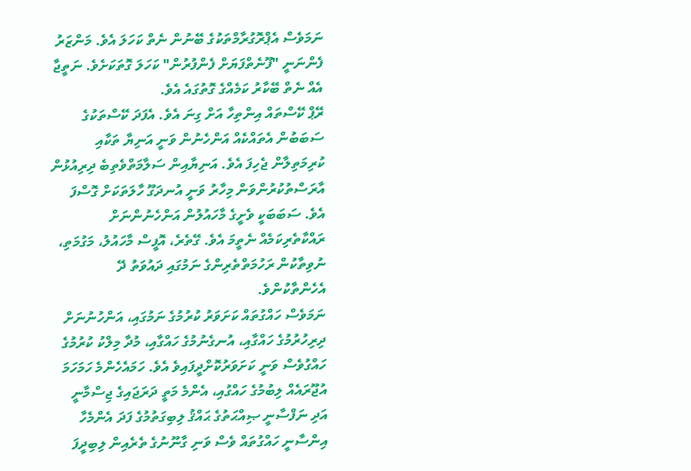ނަމަވެސް އެޕްރޮގުރާމްތަކުގެ ބޭނުން ނެތް ކަހަލަ އެވެ. މަންޒަރު ފެންނަނީ "ފޫނެތްފަޔަށް ފެންފުރުން" ކަހަލަ ގޮތަކަށެވެ. ނަތީޖާ އެއް ނެތް ބޭކާރު ކަމެއްގެ ގޮތުގައެ އެވެ.
ރޭޕް ކޭސްތައް އިންތިހާ އަށް ގިނަ އެވެ. އެފަދަ ކޭސްތަކުގެ ސަބަބުން އެތައްކެއް އަންހެނުން ވަނީ އަނިޔާ ތަކާއި ކުރިމަތިލާން ޖެހިފަ އެވެ. އަނިޔާއިން ސަލާމަތްވެތިބެ ދިރިއުޅުން އާރަސްތުކުރުންވަން މިހާރު ވަނީ އުނދަގޫ ހާލަތަކަށް ގޮސްފަ އެވެ. ސަބަބަކީ ވެށީގެ މާހައުލުން އަންހެނުންނަށް ރައްކާތެރިކަމެއް ނެތީމަ އެވެ. ގޭތެރެ، އޮފީސް މާހައުލު، މަގުމަތި، ނުވިތާކުން ރަހުމަތްތެރިންގެ ނަމުގައި ދައުވަތު ދޭ އެހެންތާކުންވެ.
ނަމަވެސް ހައްގުތައް ކަށަވަރު ކުރުމުގެ ނަމުގައި، އަންހުނުނަށް ދިރިހުރުމުގެ ހައްގާއި، އުނގެނުމުގެ ހައްގާއި، މުދާ މިލްކު ކުރުމުގެ ހައްގުވެސް ވަނީ ކަށަވަރުކޮށްދީފައިވެ އެވެ. ހަމައެހެންމެ ހަމަހަމަ އުޖޫރައެއް ލިބުމުގެ ހައްގުއި، އެންމެ މަތީ ދަރަޖައިގެ ޖިސްމާނީ އަދި ނަފްސާނީ ޞިއްޙަތުގެ ޙައްޤު ލިބިގަތުމުގެ ފަދަ އެންމެހާ އިންސާނީ ހައްގުތައް ވެސް ވަނި ގާނޫނުގެ ތެރެއިން ލިބިދީފަ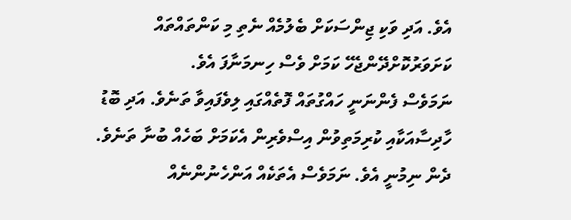އެވެ. އަދި ވަކި ޖިންސަކަށް ބެލުމެއް ނެތި މި ކަންތައްތައް ކަށަވަރުކޮށްދޭންޖެހޭ ކަމަށް ވެސް ހިނމަނާފަ އެވެ.
ނަމަވެސް ފެންނަނީ ހައްގުތައް ފޮތެއްގައި ލިވެފައިވާ ތަނެވެ. އަދި ބޮޑު ހާދިސާއަކާއި ކުރިމަތިވުން އިސްވެރިން އެކަމަށް ބަހެއް ބުނާ ތަނެވެ. ދެން ނިމުނީ އެވެ. ނަމަވެސް އެތަކެއް އަންހެނުންނެއް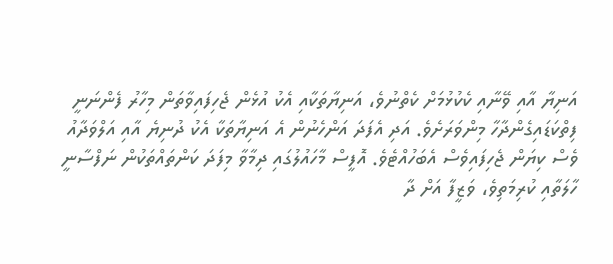އަނިޔާ އާއި ވޭނާއި ކެކުޅުމަށް ކެތްނުވެ، އަނިޔާތަކާއި އެކު އުޅެން ޖެހިފައިވާތަން މިހާރު ފެންނަނީ ފިތްކަޑައިގެންދާހާ މިންވަރަށެވެ. އަދި އެފަދަ އަންހެނުން އެ އަނިޔާތަކާ އެކު ދުނިޔެ އާއި އަލްވަދާއު ވެސް ކިޔަން ޖެހިފައިވެސް އެބަހުއްޓެވެ. އޮފީސް މާހައުލުގައި ދިމާވާ މިފަދަ ކަންތައްތަކުން ނަފްސާނީ ހާލަތާއި ކުރިމަތިވެ، ވަޒީފާ އަށް ދާ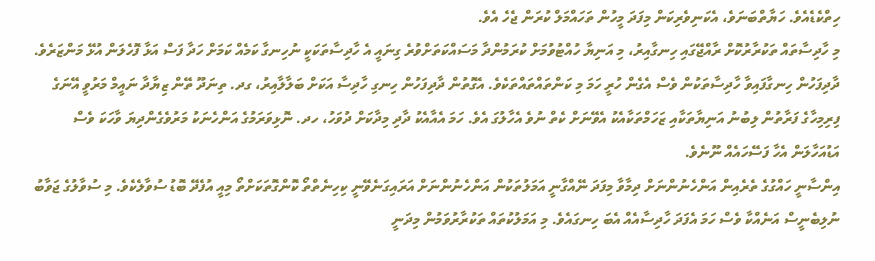ހިތްކެޑެއެވެ. ހަޔާތްބަނަވެ، އެކަނިވެރިކަން މިފަދަ މީހުން ތަހައްމަލް ކުރަން ޖެހެ އެވެ.
މި ހާދިސާތައް ތަކުރާރުކޮށް ރާއްޖޭގައި ހިނގާއިރު، މި އަނިޔާ ހުއްޓުވުމަށް ކުރަމުންދާ މަސައްކަތަށްވުރެ ގިނައީ އެ ހާދިސާތަކަކީ ނުހިނގާ ކަމެއް ކަމަށް ހަދާ ފަސް އަޅާ ފޮހެލަން އުޅޭ މަންޒަރެވެ. ދާދިފަހުން ހިނގާފައިވާ ހާދިސާތަކުން ވެސް އެގެން ހުރީ ހަމަ މި ކަންތައްތައްތަކެވެ. އެގޮތުން ދާދިފަހުން ހިނގި ހާދިސާ އަކަށް ބަލާލާއިރު، ގދ. ތިނަދޫ ތޭން ޒިޔާދާ ނައީމް މަރުވީ އޭނަގެ ފިރިމިހާގެ ފަރާތުން ލިބުނު އަނިޔާތަކާއި ޒަހަމްތަކާއެކު އެވޭނަށް ކެތް ނުވެ އެހާލުގަ އެވެ. ހަމަ އެއާއެކު ދާދި މިދާކަށް ދުވަހު، ހދ. ނޮޅިވަރަމުގެ އަންހެނަކު މަރުވެގެންދިޔަ ވާހަކަ ވެސް އަޑުއަހާލަން އެހާ ފަސޭހައެއް ނޫނެވެ.
އިންސާނީ ހައްގުގެ ތެރެއިން އަންހެނުންނަށް ދިމާވާ މިފަދަ ނޭއްގާނީ އަމަލުތަކުން އަންހެނުންނަށް އަރައިގަނެވޭނީ ކިހިނެތްތޯ ކޮންގޮތަކަށްތޯ މިއީ އުފެދޭ ބޮޑު ސުވާލެކެވެ. މި ސުވާލުގެ ޖަވާބު ނުލިބެނީސް އަނެއްކާ ވެސް ހަމަ އެފަދަ ހާދިސާއެއް އެބަ ހިނގައެވެ. މި އަމަލުކުތައް ތަކުރާރުވަމުން މިދަނީ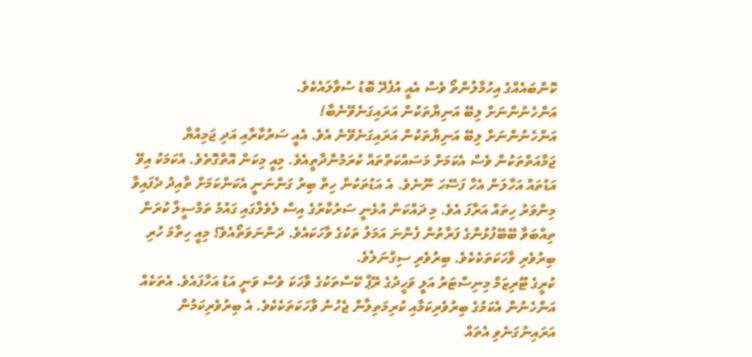ކޮންބައެއްގެ އިހުމާލުންތޯ ވެސް އެއީ އުފެދޭ ބޮޑު ސުވާލައެކެވެ.
އަންހެނުންނަށް ލިބޭ އަނިޔާތަކުން އަރައިގަނެވޭނެބާ!
އަންހެނުންނަށް ލިބޭ އަނިޔާތަކުން އަރައިގަނެވޭނެ އެވެ. އެއީ ސަރުކާރާއި އަދި ޖަމިއްޔާ ޖަމާއަތްތަކުން ވެސް އެކަމަށް މަސައްކަތްތައް ކުރަމުންދާތީއެވެ. މިއީ މިކަން އޮތްގޮތެވެ. އެކަމަކު އިވޭ އަޑުތައް އަހާލަން އެހާ ފަސޭހަ ނޫނެވެ. އެ އަޑުތަކުން ހިތް ބިރު ގަންނަނީ އެކަންކަމަށް ތާއިދު ދެފައިވާ މިންވަރު ހިތައް އަރާފަ އެވެ. މި ދައްކަން އުޅެނީ ސަރުކާރުގެ އިސް ލެވެލްގައި ގައުމު ތަމްސީލް ކުރަން ތިއްބަވާ ބޭބޭފުޅުންގެ ފަރާތުން ފެންނަ އަމަލު ތަކުގެ ވާހަކައެވެ. ދަންނަވަތޯއެވެ؟ މިއީ ހިތާމަ ހުރި ބިރުވެރި ވާހަކަތަކެކެވެ. ބިރުވެރި ސިގްނަލެވެ.
ކުރީގެ ޓޫރިޒަމް މިނިސްޓަރު އަލީ ވަހީދުގެ ރޭޕް ކޭސްތަކުގެ ވާހަކަ ވެސް ވަނީ އަޑު އަހާފައެވެ. އެތަކެއް އަންހެނުން އެކަމުގެ ބިރުވެރިކަމާއި ކުރިމަތިލާން ޖެހުނު ވާހަކަތަކެކެވެ. އެ ބިރުވެރިކަމުން އަރައިނުގަނެވި އެތައް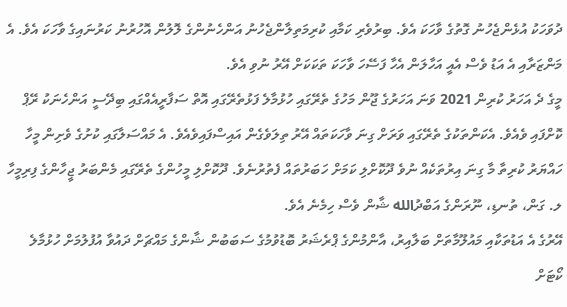ދުވަހަކު އުޅެންޖެހުނު ގޮތުގެ ވާހަކަ އެވެ. ބިރުވެރި ކަމާއި ކުރިމަތިލާންޖެހުނު އަންހެނުންގެ ލޮލުން އޮހުރުނު ކަރުނައިގެ ވާހަކަ އެވެ. އެ މަންޒަރާއި އެ އަޑު ވެސް އެއީ އަހާލަން އެހާ ފަސޭހަ ވާހަކަ ތަކަކަށް އޭރު ނުވި އެވެ.
މީގެ ދެ އަހަރު ކުރިން 2021 ވަނަ އަހަރުގެ ޖޫން މަހުގެ ތެރޭގައި ހުޅުމާލެ ފަޅުތެރޭގައި އޮތް ސަފާރީއެއްގައި ބިދޭސީ އަންހެނަކު ރޭޕް ކޮށްފައި ވެއެވެ. އެކަންތަކުގެ ތެރޭގައި ވަރަށް ގިނަ ވާހަކަތައް އޭރު ތިލަވެގެން އައިސްފައިވެއެވެ. އެ މައްސަލާގައި ކުށުގެ ވެށިން މީހާ ހައްޔަރު ކުރިތާ މާ ގިނަ އިރުތަކެއް ނުވެ ދޫކޮށްލި ކަމަށް ހަބަރުތައް ފެތުރުނެވެ. ދޫކޮށްލި މީހުންގެ ތެރޭގައި މެންބަރު ޖީހާންގެ ފިރިމީހާ ލ. ގަން، ތުނޑި، ނޫރަންގެ އަބްދުالله ޝާން ވެސް ހިމެނެ އެވެ.
އޭރުގެ އެ އަޑުތަކާއި މައުލޫމާތަށް ބަލާއިރު، އާންމުންގެ ޕްރެޝަރު ބޮޑުވުމުގެ ސަބަބުން ޝާންގެ މައްޗަށް ދައުވާ އުފުލުމަށް ހުޅުމާލެ ކޯޓަށް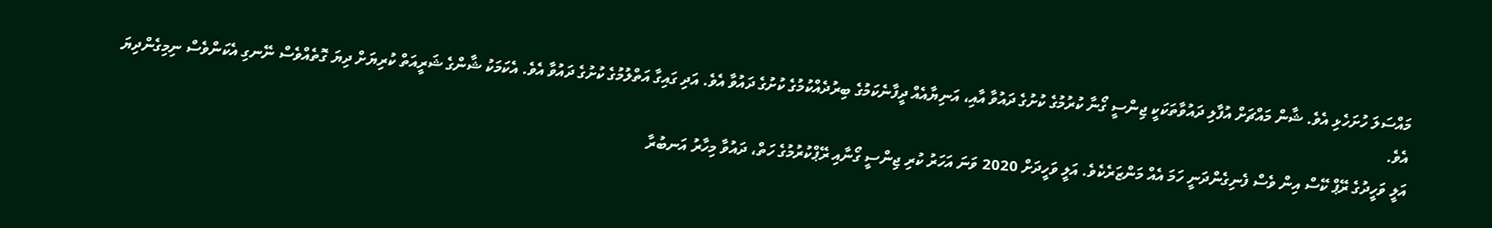މައްސަލަ ހުށަހެޅި އެވެ. ޝާން މައްޗަށް އުފާލި ދައުވާތަކަކީ ޖިންސީ ގޯނާ ކުރުމުގެ ކުށުގެ ދައުވާ އާއި، އަނިޔާއެއް ދީފާނެކަމުގެ ބިރުދެއްކުމުގެ ކުށުގެ ދައުވާ އެވެ. އަދި ގައިގާ އަތްލުމުގެ ކުށުގެ ދައުވާ އެވެ. އެކަމަކު ޝާންގެ ޝަރީއަތް ކުރިޔަށް ދިޔަ ގޮތެއްވެސް ނޭނގި އެކަންވެސް ނިމިގެންދިޔަ އެވެ.
އަލީ ވަހީދުގެ ރޭޕް ކޭސް އިން ވެސް ފެނިގެންދަނީ ހަމަ އެއް މަންޒަރެކެވެ. އަލީ ވަހީދަށް 2020 ވަނަ އަހަރު ކުރި ޖިންސީ ގޯނާއި ރޭޕްކުރުމުގެ ހަތް، ދައުވާ މިހާރު އަނބުރާ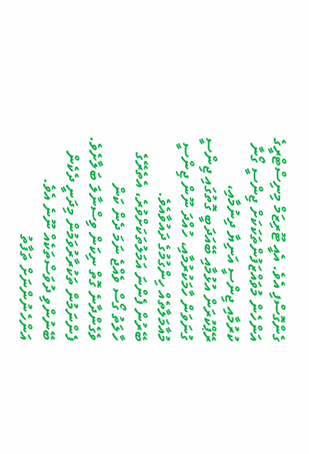ގެންގޮސްފި އެވެ. އެއީ ޓޫރިޒަމް މިނިސްޓްރީގެ އަންހެން މުވައްޒަފުންތަކަކަށް ޖިންސީ ގޯނާ ކުރުމާއި ޖިންސީ އަނިޔާ ދިނުމާއި، ރޭޕްކުރަން އުޅުމާއި ބޭއަދަބީ ގޮތުގައި ޖިންސީ ގުނަވަން ހާމަކުރުމާއި، ހުއްދަ ނޫން ޖިންސީ މުއާމަލާތެއް ހިންގުމުގެ ދައުވާއެވެ.
ބޭރުން ފެންނަ އަމަލުތަކަށްވުރެ، އެތެރޭގެ ހާލަތު ގޯސް ވެއްޖެ ނަމަ ދެން ކަން ވެގެންދާނެ ގޮތް ނިކަން ވިސްނާލަ ބަލާށެވެ. ފެންނަމުން ތަކުރާރުވަމުން މިދަނީ ދެކެން ބޭނުންވި ދުވަސްތަކެއް ނޫނެ އެވެ. އަންހެނުންނަށް ތަފާތު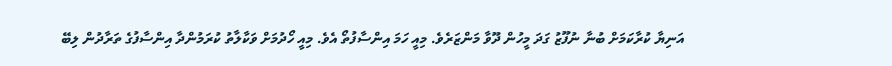އަނިޔާ ކުރާކަމަށް ބުނާ ނުފޫޒު ގަދަ މީހުން ދޫވާ މަންޒަރެވެ. މިއީ ހަމަ އިންސާފުތޯ އެވެ. މިއީ ހޯދުމަށް ވަކާލާތު ކުރަމުންދާ އިންސާފުގެ ތަރާދުން ލިބޭ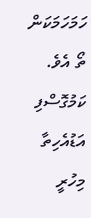ހަމަހަމަކަން ތޯ އެވެ.
ކަމުގޮސްފި
އަޑުއެހިތާ މިހުރީ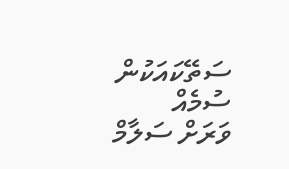ސަތޭކައަކުން ސުމެއް
ވަރަށް ސަލާމް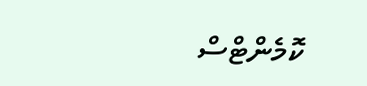ކޮމެންޓްސް